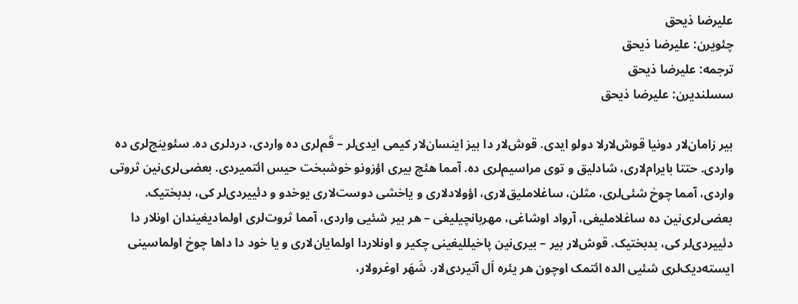علیرضا ذیحق
چئویرن: علیرضا ذیحق
ترجمه: علیرضا ذیحق
سسلندیرن: علیرضا ذیحق

بیر زامان‌لار دونیا قوش‌لارلا دولو ایدی. قوش‌لار دا بیز اینسان‌لار کیمی ایدی‌لر – قَم‌‌لری ده واردی، درد‌لری ده. سئوینج‌‌لری ده واردی. حتتا بایرام‌لاری، شادلیق و توی مراسیم‌‌لری ده. آمما هئچ بیری اؤزونو خوشبخت حیس ائتمیردی. بعضی‌‌لری‌نین ثروتی واردی، آمما چوخ شئی‌‌لری، مثلن، ساغلاملیق‌لاری، اؤولاد‌لاری و یاخشی دوست‌لاری یوخدو و دئییردی‌لر کی، بدبختیک. بعضی‌‌لری‌نین ده ساغلاملیغی، آرواد اوشاغی، مهربانچیلیغی – هر بیر شئیی واردی، آمما ثروت‌‌لری اولمادیغیندان اونلار دا دئییردی‌لر کی، بدبختیک. قوش‌لار بیر – بیری‌نین پاخیللیغینی چکیر و اونلاردا اولمایان‌لاری و یا خود دا داها چوخ اولماسینی ایسته‌دیک‌‌لری شئیی الده ائتمک اوچون هر یئره اَل آتیردی‌لار. شَهَر اوغرو‌لار،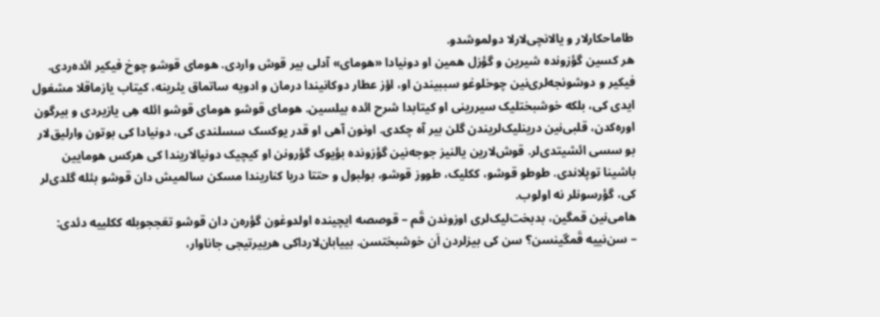طاماحکار‌لار و یالانچی‌لارلا دولموشدو.
هر کسین گؤزونده شیرین و گؤزل همین او دونیادا «هومای» آدلی بیر قوش واردی. هومای قوشو چوخ فیکیر ائده‌ردی. فیکیر و دوشونجه‌‌لری‌نین چوخلوغو سببیندن او، اؤز عطار دوکانیندا درمان و ادویه ساتماق یئرینه، کیتاب یازماقلا مشغول ایدی کی، بلکه خوشبختلیک‌ سیررینی او کیتابدا شرح ائده بیلسین. هومای قوشو هومای قوشو ائله هِی یازیردی و بیرگون اوره‌کدن، قلبی‌نین درینلیک‌‌لریندن گلن بیر آه چکدی. اونون آهی او قدر یوکسک سسلندی کی، دونیادا کی بوتون وارلیق‌لار بو سسی ائشیتدی‌لر. قوش‌لارین یالنیز جوجه‌نین گؤزونده بؤیوک گؤرونن او کیچیک دونیا‌لاریندا کی هرکس هومایین باشینا توپلاندی. طوطو قوشو، ککلیک، طووز قوشو، بولبول و حتتا دریا کناریندا مسکن سالمیش دان قوشو بئله گلدی‌لر کی، گؤرسونلر ‌نه اولوب.
هامی‌نین قمگین، بدبخت‌لیک‌‌لری اوزوندن قَم – قوصصه ایچینده اولدوغون گؤره‌ن دان قوشو تعَججوبله ککلییه دئدی:
– سن‌نییه قَمگینسن‌؟ سن کی بیز‌لردن اَن خوشبختسن. بییابان‌لارداکی هر‌ییرتیجی جاناوار،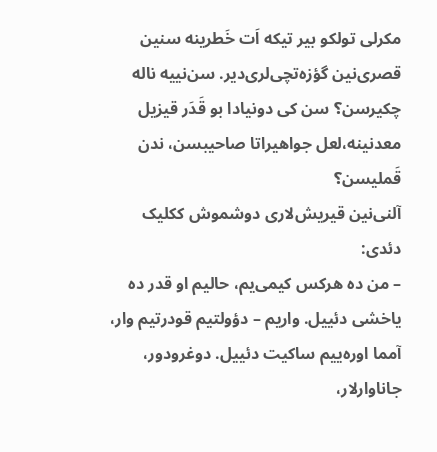مکرلی تولکو بیر تیکه اَت خَطرینه سنین قصری‌نین گؤزه‌تچی‌‌لری‌دیر. سن‌نییه ‌ناله چکیرسن‌؟ سن کی دونیادا بو قَدَر قیزیل معدنینه،‌لعل جواهیراتا صاحیبسن، ‌ندن قَملیسن‌؟
آلنی‌نین قیریش‌لاری دوشموش ککلیک دئدی:
– من ده هرکس کیمی‌یم، حالیم او قدر ده یاخشی دئییل. واریم – دؤولتیم قودرتیم وار، آمما اوره‌ییم ساکیت دئییل. دوغرودور، جاناوار‌لار،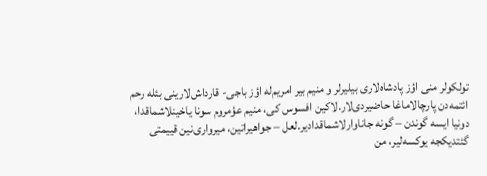تولکو‌لر منی اؤز پادشاه‌لاری بیلیر‌لر و منیم بیر امریم‌له اؤز باجی- قارداش‌لارینی بئله رحم ائتمه‌دن پارچالاماغا حاضیردی‌لار.لاکین افسوس کی، منیم عؤمروم سونا یاخینلاشماقدا، دونیا ایسه گوند‌ن – گونه جاناوارلاشماقدادیر.لعل – جواهیراتین، میرواری‌نین قییمتی گئتدیکجه یوکسه‌لیر، من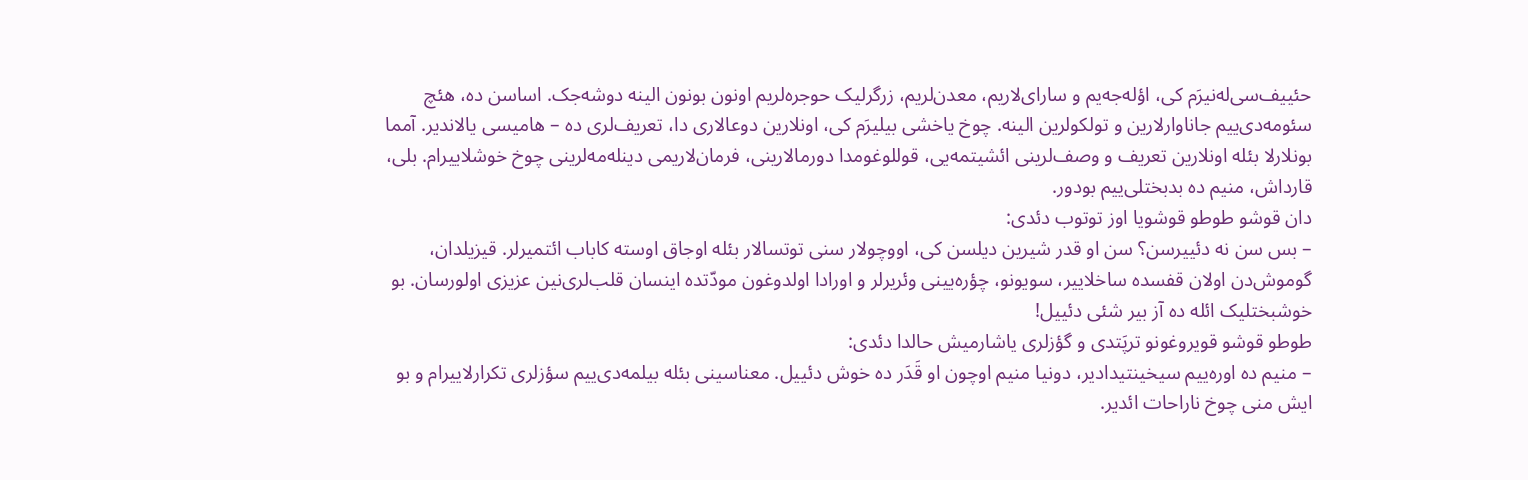حئییف‌سی‌له‌نیرَم کی، اؤله‌جه‌یم و سارای‌لاریم، معدن‌‌لریم، زرگرلیک حوجره‌‌لریم اونون بونون الینه دوشه‌جک. اساسن ده، هئچ سئومه‌دی‌ییم جاناوار‌لارین و تولکو‌لرین الینه. چوخ یاخشی بیلیرَم کی، اونلارین دوعا‌لاری دا، تعریف‌‌لری ده – هامیسی یالاندیر. آمما بونلارلا بئله اونلارین تعریف و وصف‌لرینی ائشیتمه‌یی، قوللوغومدا دورما‌لارینی، فرمان‌لاریمی ‌دینله‌مه‌‌لرینی چوخ خوشلاییرام. بلی، قارداش، منیم ده بدبختلی‌ییم بودور.
دان قوشو طوطو قوشویا اوز توتوب دئدی:
– بس سن ‌نه دئییرسن‌؟ سن او قدر شیرین ‌دیلسن کی، اووچو‌لار سنی توتسا‌لار بئله اوجاق اوسته کاباب ائتمیر‌لر. قیزیلدان، گوموش‌دن اولان قفسده ساخلاییر، سویونو، چؤره‌یینی وئریر‌لر و اورادا اولدوغون مودّتده اینسان قلب‌‌لری‌نین عزیزی اولورسان. بو خوشبختلیک ائله ده آز بیر شئی دئییل!
طوطو قوشو قویروغونو ترپَتدی و گؤز‌لری یاشارمیش حالدا دئدی:
– منیم ده اوره‌ییم ‌سیخینتیدا‌دیر، دونیا منیم اوچون او قَدَر ده خوش دئییل. معناسینی بئله بیلمه‌دی‌ییم سؤز‌لری تکرارلاییرام و بو ایش منی چوخ ‌ناراحات ائدیر.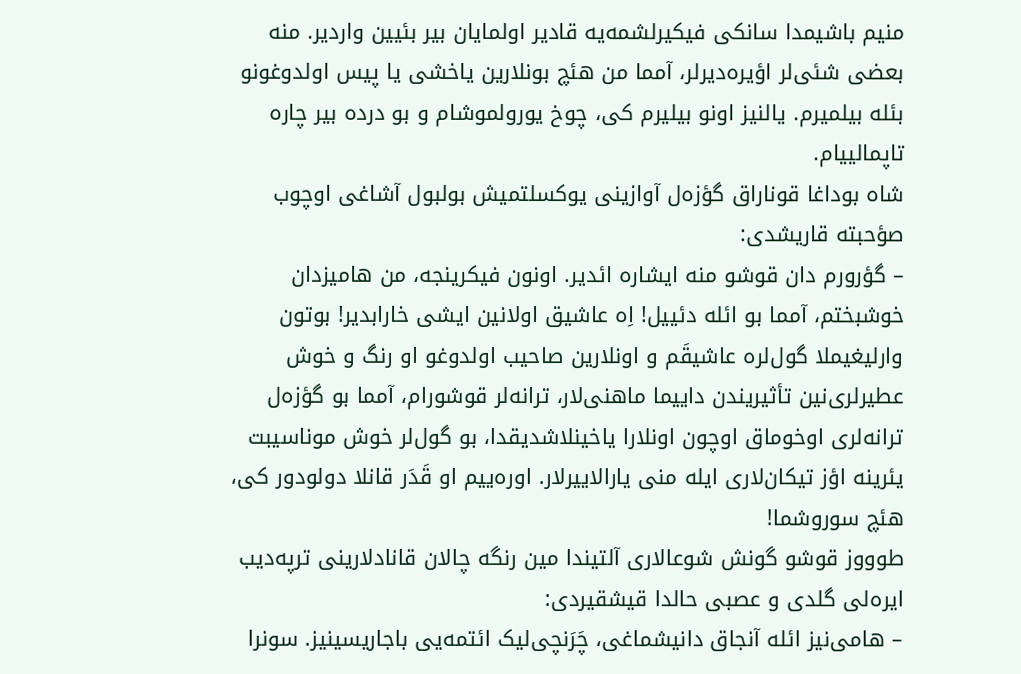منیم باشیمدا سانکی فیکیرلشمه‌یه قادیر اولمایان بیر بئیین واردیر. منه بعضی شئی‌لر اؤیره‌دیر‌لر، آمما من هئچ بونلارین یاخشی یا پیس اولدوغونو بئله بیلمیرم. یالنیز اونو بیلیرم کی، چوخ یورولموشام و بو درده بیر چاره تاپمالییام.
شاه بوداغا قوناراق گؤزه‌ل آوازینی یوکسلتمیش بولبول آشاغی اوچوب صؤحبته قاریشدی:
– گؤرورم دان قوشو منه ایشاره ائدیر. اونون فیکرینجه، من هامیزدان خوشبختم، آمما بو ائله دئییل! اِه عاشیق اولانین ایشی خارابدیر‌! بوتون وارلیغیملا گول‌لره عاشیقَم و اونلارین صاحیب اولدوغو او رنگ و خوش عطیر‌لری‌نین تأثیریندن داییما ماهنی‌لار، ترانه‌لر قوشورام، آمما بو گؤزه‌ل ترانه‌‌لری اوخوماق اوچون اونلارا یاخینلاشدیقدا، بو گول‌لر خوش موناسیبت یئرینه اؤز تیکان‌لاری ایله منی یارالاییر‌لار. اوره‌ییم او قَدَر قانلا دولودور کی، هئچ سوروشما‌!
طوووز قوشو گونش شوعا‌لاری آلتیندا مین رنگه چالان قاناد‌لارینی ترپه‌دیب ایره‌لی گلدی و عصبی حالدا قیشقیردی:
– هامی‌نیز ائله آنجاق دانیشماغی، چَرَنچی‌لیک ائتمه‌یی باجاریسینیز. سونرا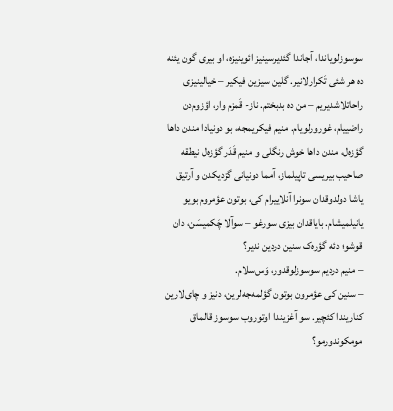سوسوز‌لویاندا، آجاندا گئدیرسینیز ائوینیزه، او بیری گون یئنه ده هر شئی تَکرارلانیر. گلین‌ سیزین فیکیر – خیالینیزی راحاتلاشدیریم – من ده بدبختم. ناز- قَمزم وار، اؤزوم‌دن راضییام، غورورلویام. منیم فیکریمجه، بو دونیادا مندن داها گؤزه‌ل، مندن داها خوش رنگلی و منیم قَدَر گؤزه‌ل ‌نیطقه صاحیب بیریسی تاپیلماز، آمما دونیانی گزدیکدن و آرتیق یاشا دولدوقدان سونرا آنلاییرام کی، بوتون عؤمروم بویو یانیلمیشام. بایاقدان بیزی سورغو – سوآلا چَکمیسَن، دان قوشو؛ دئه گؤره‌ک سنین دردین ‌ندیر‌؟
– منیم دردیم سوسوز‌لوقدور، وَس‌سلام.
– سنین کی عؤمرون بوتون گؤلمه‌جه‌‌لرین، ‌دنیز و چای‌لارین کناریندا کئچیر. سو آغزیندا اوتوروب سوسوز قالماق مومکوندورمو‌؟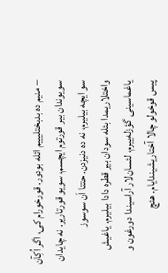– منیم ده بدبختلیییم ائله بودور. قورخورام کی، اگر اُکِآن سویوندان بیر قورتوم ایچسم، سویو قورتاریر. نه چایدان سو ایچه بیلیرم، ‌نه ده ‌دنیزدن. حتتا اَن سوسوز واختلاریمدا بئله سودان بیر قطره دادا بیلیرم. یاغیش یاغماسینی گؤزله‌ییرم، ‌لئسان‌لار آراسیندا دورغون و پیس قوخولو چالا آختاریشیندایام. هئچ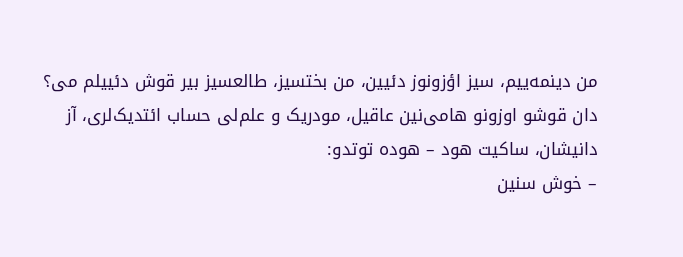من ‌دینمه‌ییم، ‌سیز اؤزونوز دئیین، من بختسیز، طالعسیز بیر قوش دئییلم می‌؟
دان قوشو اوزونو هامی‌نین عاقیل، مودریک و علم‌لی حساب ائتدیک‌‌لری، آز دانیشان، ساکیت هود – هوده توتدو:
– خوش سنین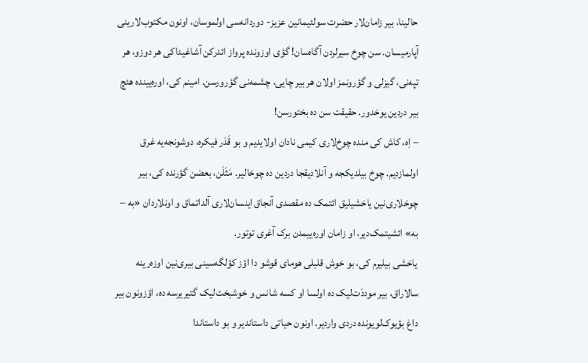حالینا، بیر زامان‌لار حضرت سولئیمانین عزیز- دوردانه‌سی اولموسان، اونون مکتوب‌لارینی آپارمیسان. سن چوخ ‌سیر‌لردن آگاه‌سان‌! گؤی اوزونده پرواز ائدرکن آشاغیداکی هر دوزو، هر تپه‌نی، گیزلی و گؤرونمز اولان هر بیر چایی، چشمه‌نی گؤرورسن. امینم کی، اوره‌یینده هئچ بیر دردین یوخدور. حقیقت سن ده بختورسن‌!
– اِه، کاش کی منده چوخ‌لاری کیمی ‌نادان اولایدیم و بو قَدَر فیکره، دوشونجه‌یه غرق اولمازدیم. چوخ بیلدیکجه و آنلادیقجا دردین ده چوخالیر. مَثَلَن، بعضن گؤر‌نده کی، بیر چوخلاری‌نین یاخشیلیق ائتمک ده مقصدی آنجاق اینسان‌لاری آلداتماق و اونلاردان «به – به» ائشیتمک‌دیر، او زامان اوره‌ییمدن برک آغری توتور.
یاخشی بیلیرم کی، بو خوش قلبلی هومای قوشو دا اؤز کؤلگه‌سینی بیری‌نین اوزه‌رینه سا‌لاراق، بیر موددَت‌لیک ده اولسا او کسه شانس و خوشبخت‌لیک گتیریرسه ده، اؤزونون بیر داغ بؤیوک‌لویونده دردی واردیر. اونون حیاتی داستاندیر و بو داستاندا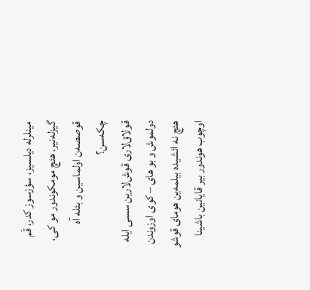مینلرله ‌دیلسیز، سؤزسوز کدر، قَم گیزله‌نیر. هئچ مومکوندور مو کی، قوصصه‌ن اولماسین و بئله آه چکه‌سن‌؟
قولاق‌لاری قوش‌لارین سسی ایله دولموش و بو های – کوی اوزوندن هئچ ‌نه ائشیده بیلمه‌ین هومای قوشو اوچوب هوندور بیر قایانین باشینا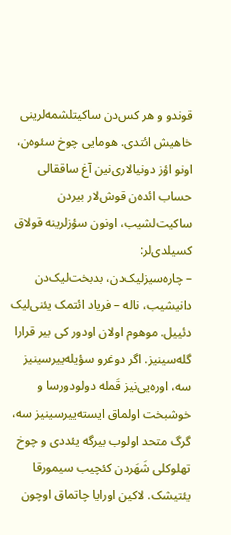قوندو و هر کس‌دن ساکیتلشمه‌‌لرینی خاهیش ائتدی. هومایی چوخ سئوه‌ن، اونو اؤز دونیا‌لاری‌نین آغ ساققالی حساب ائده‌ن قوش‌لار بیردن ساکیت‌لشیب، اونون سؤز‌لرینه قولاق کسیلدی‌لر:
– چاره‌سیز‌لیک‌دن، بدبخت‌لیک‌دن دانیشیب، ‌ناله – فریاد ائتمک یئنی‌لیک دئییل. موهوم اولان اودور کی بیر قرارا گله‌سینیز. اگر دوغرو سؤیله‌ییر‌سینیز سه، اوره‌یی‌نیز قَمله دولودورسا و خوشبخت اولماق ایسته‌ییر‌سینیز سه، گرگ متحد اولوب بیرگه یئددی و چوخ تهلوکلی شَهَردن کئچیب‌ سیمورقا یئتیشک. لاکین اورایا چاتماق اوچون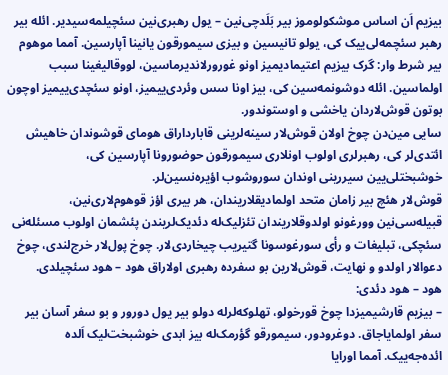بیزیم اَن اساس موشکولوموز بیر بَلَدچی‌نین – یول رهبری‌نین سئچیلمه‌سیدیر. ائله بیر رهبر سئچمه‌لی‌ییک کی، یولو تانیسین و بیزی ‌سیمورقون یانینا آپارسین. آمما موهوم بیر شرط وار: گرک بیزیم اعتیمادیمیز اونو غورور‌لاندیرماسین، ‌لووقالیغینا سبب اولماسین. ائله دوشونمه‌سین کی، بیز اونا سس وئر‌دی‌ییمیز، اونو سئچدی‌ییمیز اوچون بوتون قوش‌لاردان یاخشی و اوستوندور.
سایی مین‌دن چوخ اولان قوش‌لار ‌سینه‌‌لرینی قابارداراق هومای قوشوندان خاهیش ائتدی‌لر کی، رهبر‌لری اولوب ‌اونلاری ‌سیمورقون حوضورونا آپارسین کی، خوشبختلی‌یین ‌سیررینی اوندان سوروشوب اؤیره‌نسین‌لر.
قوش‌لار هئچ بیر زامان متحد اولمادیقلاریندان، هر بیری اؤز قوهوم‌لاری‌نین، قبیله‌سی‌نین وورغونو اولدوقلاریندان تئزلیک‌له دئدیک‌‌لریندن پئشمان اولوب مسئله‌نی سئچکی، تبلیغات و رأی سورغوسونا گتیریب چیخاردی‌لار. چوخ پول‌لار خرج‌لندی، چوخ دعوا‌لار اولدو و ‌نهایت، قوش‌لارین بو سفرده رهبری او‌لاراق هود – هود سئچیلدی.
هود – هود دئدی:
– بیزیم قارشیمیزدا چوخ قورخولو، تهلوکه‌لرله دولو بیر یول دورور و بو سفر آسان بیر سفر اولمایاجاق. دوغرودور، ‌سیمورقو گؤرمک‌له بیز ابدی خوشبخت‌لیک اَلده ائده‌جه‌ییک. آمما اورایا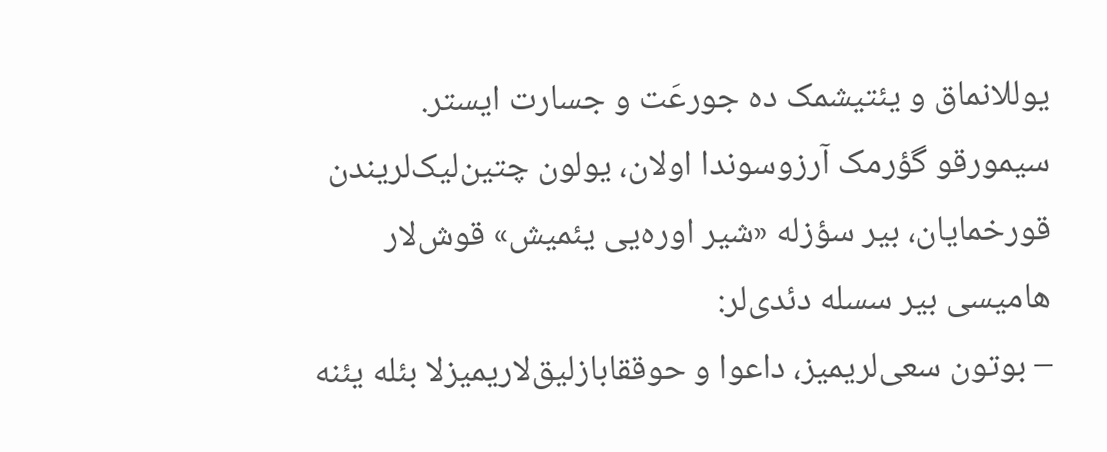یوللانماق و یئتیشمک ده جورعَت و جسارت ایستر.
سیمورقو گؤرمک آرزوسوندا اولان، یولون چتین‌لیک‌‌لریندن قورخمایان، بیر سؤزله «شیر اوره‌یی یئمیش» قوش‌لار هامیسی بیر سسله دئدی‌لر:
– بوتون سعی‌‌لریمیز، داعوا و حوققابازلیق‌لاریمیز‌لا بئله یئنه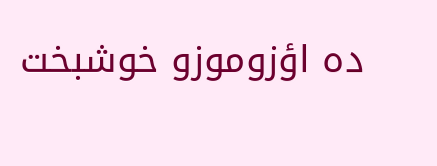ده اؤزوموزو خوشبخت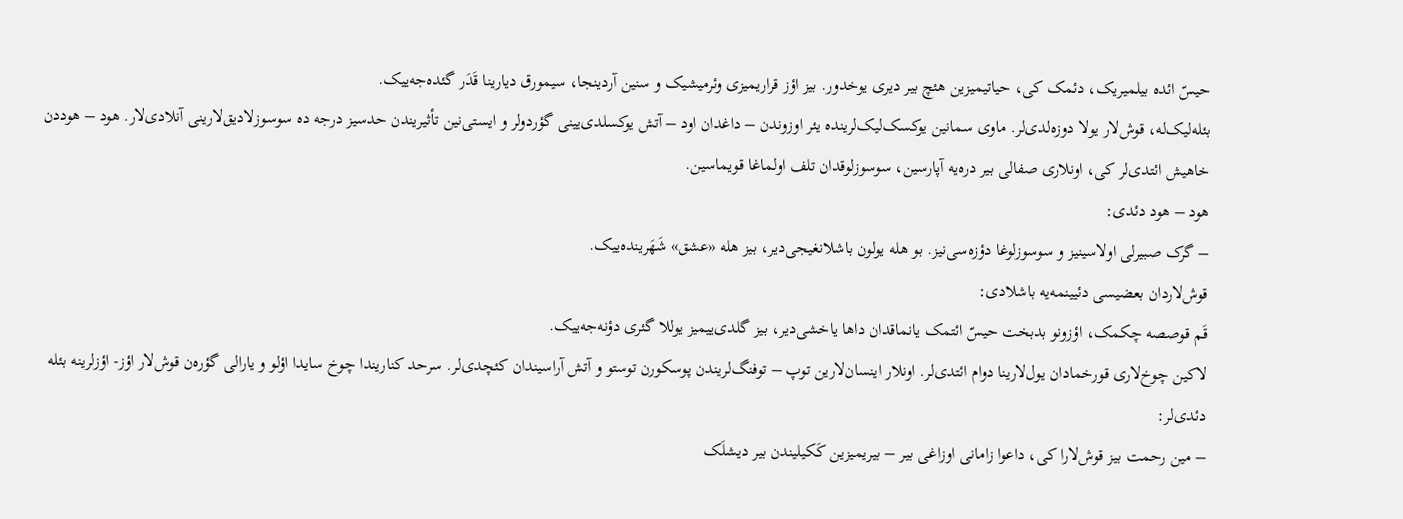حیسّ ائده بیلمیریک، دئمک کی، حیاتیمیزین هئچ بیر ‌دیری یوخدور. بیز اؤز قراریمیزی وئرمیشیک و سنین آردینجا،‌ سیمورق‌ دیارینا قَدَر گئده‌جه‌ییک.
بئله‌لیک‌له، قوش‌لار یولا دوزه‌لدی‌لر. ماوی سمانین یوکسک‌لیک‌‌لرینده یئر اوزوندن – داغدان اود – آتش یوکسلدی‌یینی گؤردو‌لر و ایستی‌نین تأثیریندن حدسیز درجه ده سوسوز‌لادیق‌لارینی آنلادی‌لار. هود – هود‌دن خاهیش ائتدی‌لر کی، ‌اونلاری صفالی بیر دره‌یه آپارسین، سوسوز‌لوقدان تلف اولماغا قویماسین.
هود – هود دئدی:
– گرک صبیرلی اولاسینیز و سوسوز‌لوغا دؤزه‌سی‌نیز. بو هله یولون باشلانغیجی‌دیر، بیز هله «عشق» شَهَرینده‌ییک.
قوش‌لاردان بعضیسی دئیینمه‌یه باشلادی:
قَم قوصصه چکمک، اؤزونو بدبخت حیسّ ائتمک یانماقدان داها یاخشی‌دیر، بیز گلدی‌ییمیز یوللا گئری دؤنه‌جه‌ییک.
لاکین چوخ‌لاری قورخمادان یول‌لارینا دوام ائتدی‌لر. اونلار اینسان‌لارین توپ – توفنگ‌‌لریندن پوسکورن توستو و آتش آراسیندان کئچدی‌لر. سرحد کناریندا چوخ سایدا اؤلو و یارالی گؤره‌ن قوش‌لار اؤز- اؤز‌‌لرینه بئله دئدی‌لر:
– مین رحمت بیز قوش‌لارا کی، داعوا زامانی اوزاغی بیر – بیریمیزین کَکیلیندن بیر ‌دیشلَک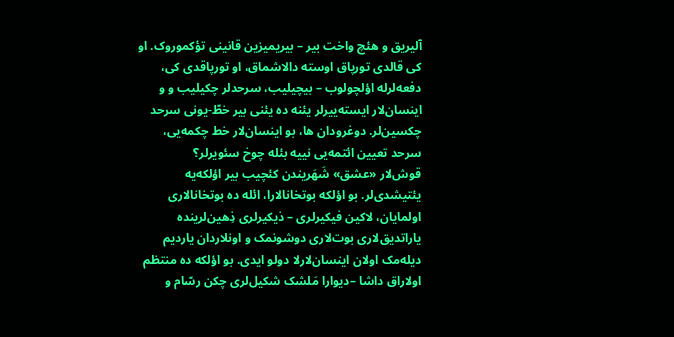آلیریق و هئچ واخت بیر – بیریمیزین قانینی تؤکموروک. او کی قالدی تورپاق اوسته دالاشماق، او تورپاقدی کی، دفعه‌لرله اؤلچولوب – بیچیلیب، سرحد‌لر چکیلیب و و اینسان‌لار ایسته‌ییر‌لر یئنه ده یئنی بیر خطّ-یونی سرحد چکسین‌لر. دوغرودان ها، بو اینسان‌لار خط چکمه‌یی، سرحد تعیین ائتمه‌یی ‌نییه بئله چوخ سئویر‌لر‌؟
قوش‌لار «عشق» شَهَریندن کئچیب بیر اؤلکه‌یه یئتیشدی‌لر. بو اؤلکه بوتخانا‌لارا، ائله ده بوتخانا‌لاری اولمایان،‌ لاکین فیکیر‌لری – ذیکیر‌لری ذِهین‌‌لرینده یاراتدیق‌لاری بوت‌لاری دوشونمک و اونلاردان یاردیم‌ دیله‌مک اولان اینسان‌لارلا دولو ایدی. بو اؤلکه ده منتظم او‌لاراق داشا –دیوارا مَلشک شکیل‌‌لری چکن رسّام و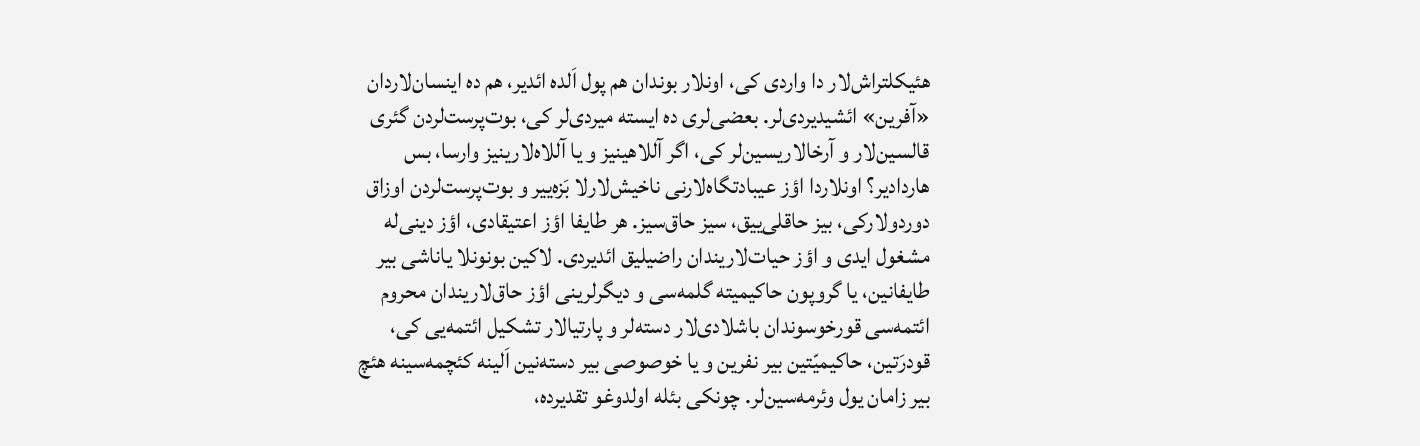هئیکلتراش‌لار دا واردی کی، اونلار بوندان هم پول اَلده ائدیر، هم ده اینسان‌لاردان «آفرین» ائشیدیردی‌لر. بعضی‌‌لری ده ایسته میردی‌لر کی، بوت‌پرست‌لردن گئری قالسین‌لار و آرخا‌لاریسین‌لر کی، اگر آللاهینیز و یا آللاه‌لارینیز وارسا، بس هاردادیر‌؟ اونلاردا اؤز عیبادتگاه‌لارنی ‌ناخیش‌لار‌لا بَزه‌ییر و بوت‌پرست‌لردن اوزاق دوردو‌لارکی، بیز حاقلی‌ییق، ‌سیز حاق‌سیز. هر طایفا اؤز اعتیقادی، اؤز ‌دینی‌له مشغول ایدی و اؤز حیات‌لاریندان راضیلیق ائدیردی. لاکین بونونلا یاناشی بیر طایفانین، یا گروپون حاکیمیته گلمه‌سی و‌ دیگر‌‌لرینی اؤز حاق‌لاریندان محروم ائتمه‌سی قورخوسوندان باشلادی‌لار دسته‌لر و پارتیا‌لار تشکیل ائتمه‌یی کی، قودرَتین، حاکیمیّتین بیر‌ نفرین و یا خوصوصی بیر دسته‌نین اَلینه کئچمه‌سینه هئچ بیر زامان یول وئرمه‌سین‌لر. چونکی بئله اولدوغو تقدیرده،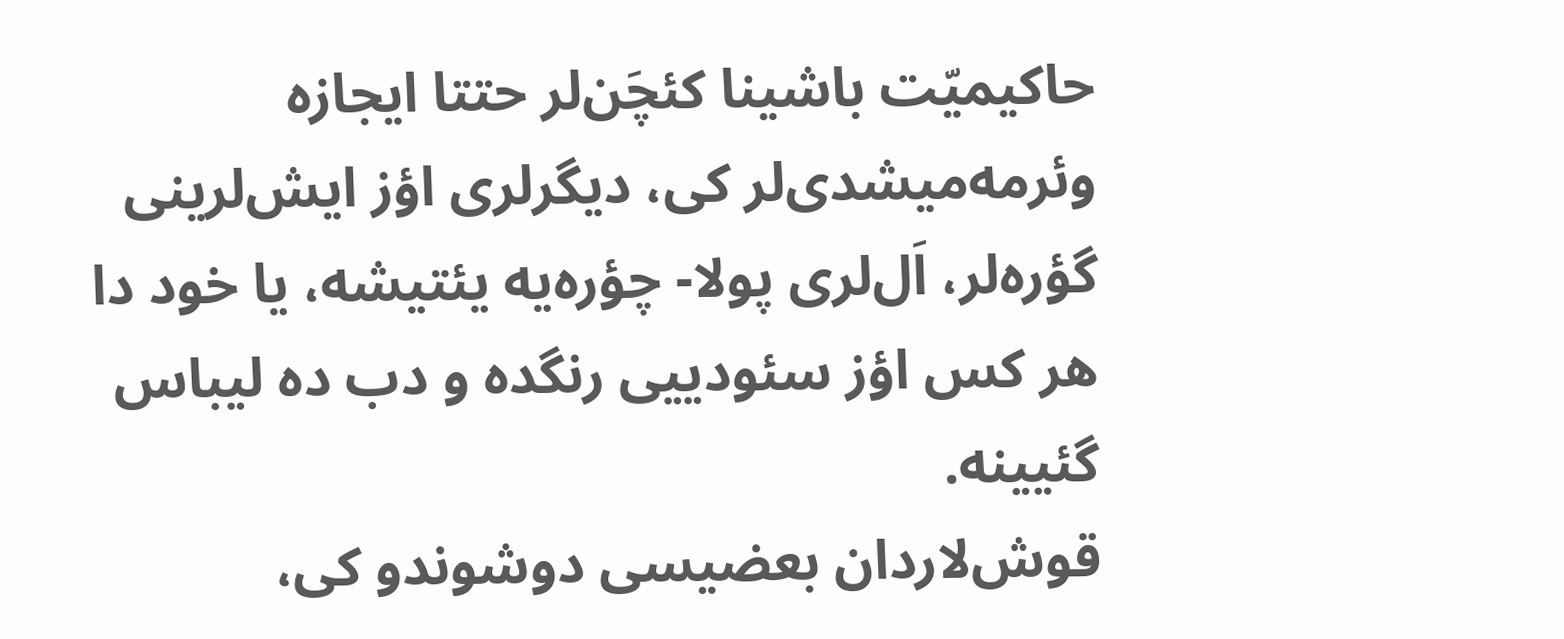حاکیمیّت باشینا کئچَن‌لر حتتا ایجازه وئرمه‌میشدی‌لر کی،‌ دیگر‌‌لری اؤز ایش‌لرینی گؤره‌لر، اَل‌لری پولا- چؤره‌یه یئتیشه، یا خود دا هر کس اؤز سئودییی رنگده و دب ده‌ لیباس گئیینه.
قوش‌لاردان بعضیسی دوشوندو کی،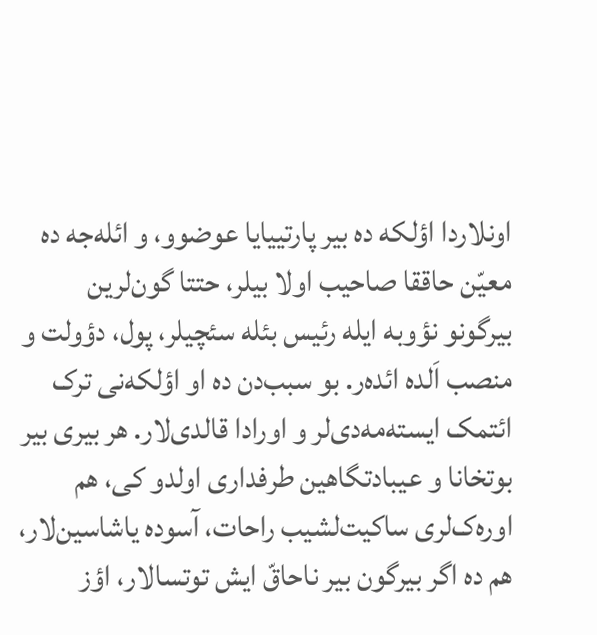اونلاردا اؤلکه ده بیر پارتییایا عوضوو، و ائله‌جه ده معیّن حاققا صاحیب اولا بیلر، حتتا گون‌لرین بیرگونو ‌نؤوبه ایله رئیس بئله سئچیلر، پول، دؤولت و منصب اَلده ائده‌ر. بو سبب‌دن ده او اؤلکه‌نی ترک ائتمک ایسته‌مه‌دی‌لر و اورادا قالدی‌لار. هر بیری بیر بوتخانا و عیبادتگاهین طرفداری اولدو کی، هم اوره‌ک‌‌لری ساکیت‌لشیب راحات، آسوده یاشاسین‌لار، هم ده اگر بیرگون بیر ‌ناحاقّ ایش توتسا‌لار، اؤز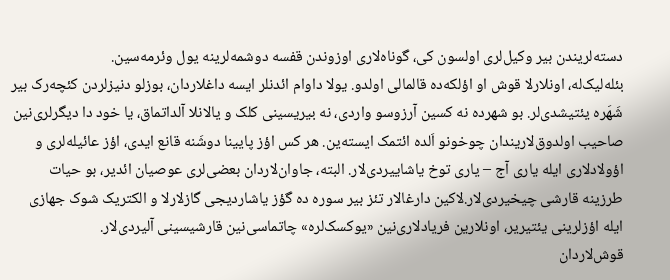دسته‌‌لریندن بیر وکیل‌‌لری اولسون کی، گوناه‌لاری اوزوندن قفسه دوشمه‌‌لرینه یول وئرمه‌سین.
بئله‌لیک‌له، اونلارلا قوش او اؤلکه‌ده قالمالی اولدو. یولا داوام ائد‌نلر ایسه داغلاردان، بوزلو ‌دنیز‌لردن کئچه‌رک بیر شَهَره یئتیشدی‌لر. بو شهرده‌ نه کسین آرزوسو واردی، ‌نه بیریسینی کلک و یالانلا آلداتماق، یا خود دا‌ دیگر‌‌لری‌نین صاحیب اولدوق‌لاریندان چوخونو اَلده ائتمک ایسته‌ین. هر کس اؤز پایینا دوشَنه قانع ایدی، اؤز عائیله‌‌لری و اؤولاد‌لاری ایله یاری آج – یاری توخ یاشاییردی‌لار. البته، جاوان‌لاردان بعضی‌‌لری عوصیان ائدیر، بو حیات طرزینه قارشی چیخیردی‌لار.لاکین دارغا‌لار تئز بیر سوره ده گؤز یاشاردیجی گاز‌لار‌لا و الکتریک شوک جهازی ایله اؤز‌‌لرینی یئتیریر، ‌اونلارین فریاد‌لاری‌نین «یوکسک‌لره» چاتماسی‌نین قارشیسینی آلیردی‌لار.
قوش‌لاردان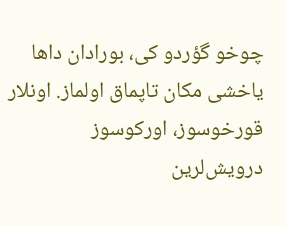چوخو گؤردو کی، بورادان داها یاخشی مکان تاپماق اولماز. اونلار قورخوسوز، اورکوسوز درویش‌‌لرین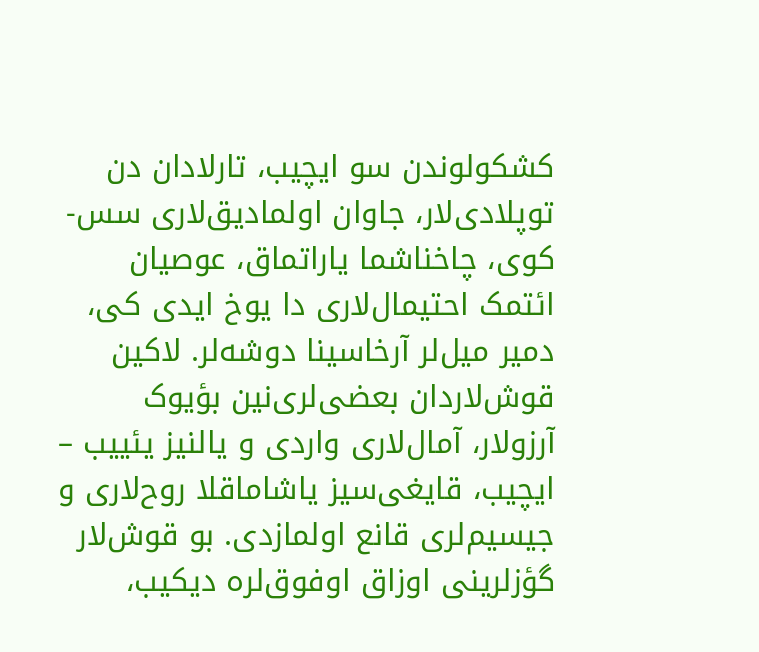کشکولوندن سو ایچیب، تارلادان ‌دن توپلادی‌لار، جاوان اولمادیق‌لاری سس- کوی، چاخناشما یاراتماق، عوصیان ائتمک احتیمال‌لاری دا یوخ ایدی کی، دمیر میل‌لر آرخاسینا دوشه‌لر. لاکین قوش‌لاردان بعضی‌‌لری‌نین بؤیوک آرزو‌لار، آمال‌لاری واردی و یالنیز یئییب – ایچیب، قایغی‌سیز یاشاماقلا روح‌لاری و جیسیم‌‌لری قانع اولمازدی. بو قوش‌لار گؤز‌لرینی اوزاق اوفوق‌لره‌ دیکیب،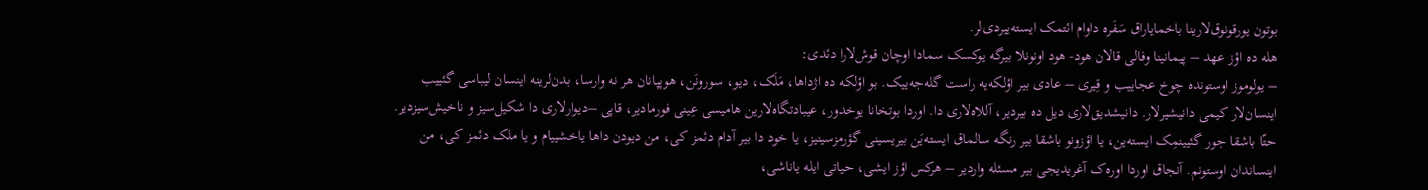بوتون یورقونوق‌لارینا باخمایاراق سَفَره داوام ائتمک ایسته‌ییر‌دی‌لر.
هله ده اؤز عهد – پیمانینا وفالی قالان هود- هود اونونلا بیرگه یوکسک سمادا اوچان قوش‌لارا دئدی:
– یولوموز اوستونده چوخ عجاییب و قِیری – عادی بیر اؤلکه‌یه راست گله‌جه‌ییک. بو اؤلکه ده اژداها، مَلَک، ‌دیو، سورونَن، هوپپانان هر ‌نه وارسا، بدن‌‌لرینه اینسان ‌لیباسی گئییب اینسان‌لار کیمی دانیشیر‌لار. دانیشدیق‌لاری‌ دیل ده بیر‌دیر، آللاه‌لاری دا. اوردا بوتخانا یوخدور، عیبادتگاه‌لارین هامیسی عِینی فورمادیر، قاپی –دیوار‌لاری دا شکیل‌سیز و ‌ناخیش‌سیزدیر. حتّا باشقا جور گئیینمِک ایسته‌ین، یا اؤزونو باشقا بیر رنگه سالماق ایسته‌یَن بیریسینی گؤرمزسینیز، یا خود دا بیر آدام دئمز کی، من‌ دیودن داها یاخشییام و یا ملک دئمز کی، من اینساندان اوستونم. آنجاق اوردا اوره‌ک آغریدیجی بیر مسئله واردیر – هرکس اؤز ایشی، حیاتی ایله یاناشی،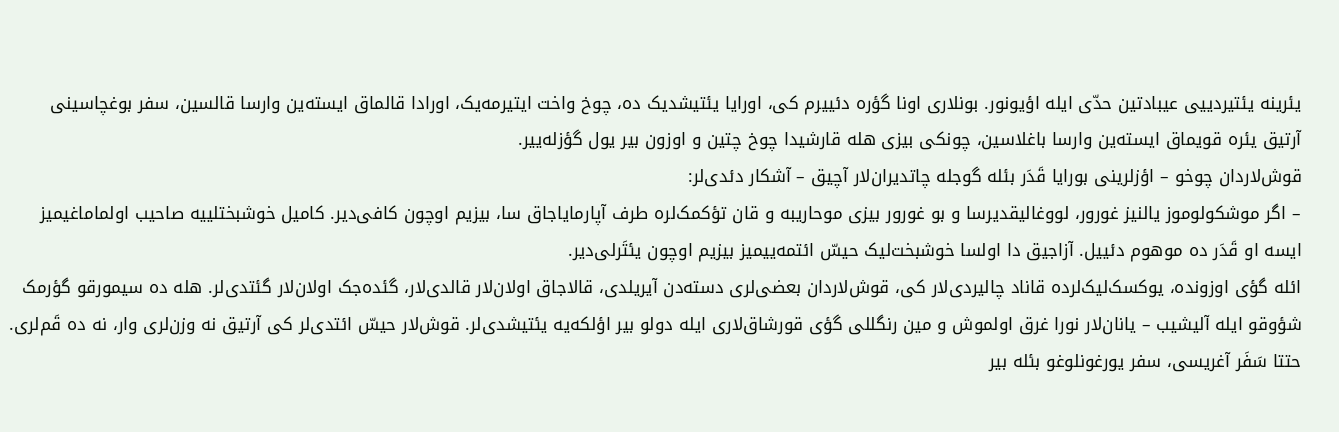یئرینه یئتیردییی عیبادتین حدّی ایله اؤیونور. بونلاری اونا گؤره دئییرم کی، اورایا یئتیشدیک ده، چوخ واخت ایتیرمه‌یک، اورادا قالماق ایسته‌ین وارسا قالسین، سفر بوغچاسینی آرتیق یئره قویماق ایسته‌ین وارسا باغلاسین، چونکی بیزی هله قارشیدا چوخ چتین و اوزون بیر یول گؤزله‌ییر.
قوش‌لاردان چوخو – اؤز‌لرینی بورایا قَدَر بئله گوجله چاتدیران‌لار آچیق – آشکار دئدی‌لر:
– اگر موشکولوموز یالنیز غورور، ‌لووغالیقدیرسا و بو غورور بیزی موحاریبه و قان تؤکمک‌لره طرف آپارمایاجاق سا، بیزیم اوچون کافی‌دیر. کامیل خوشبختلییه صاحیب اولماماغیمیز ایسه او قَدَر ده موهوم دئییل. آزاجیق دا اولسا خوشبخت‌لیک حیسّ ائتمه‌ییمیز بیزیم اوچون یئتَر‌لی‌دیر.
ائله گؤی اوزونده، یوکسک‌لیک‌لرده قاناد چالیردی‌لار کی، قوش‌لاردان بعضی‌‌لری دسته‌دن آیریلدی، قالاجاق اولان‌لار قالدی‌لار، گئده‌جک اولان‌لار گئتدی‌لر. هله ده‌ سیمورقو گؤرمک شؤوقو ایله آلیشیب – یانان‌لار ‌نورا غرق اولموش و مین رنگللی گؤی قورشاق‌لاری ایله دولو بیر اؤلکه‌یه یئتیشدی‌لر. قوش‌لار حیسّ ائتدی‌لر کی آرتیق ‌نه وزن‌‌لری وار، ‌نه ده قَم‌لری. حتتا سَفَر آغریسی، سفر یورغونلوغو بئله بیر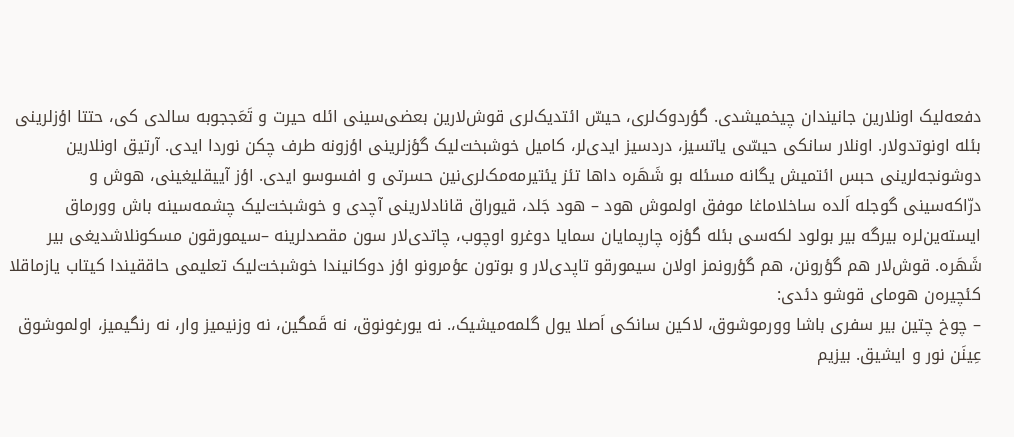دفعه‌لیک ‌اونلارین جانیندان چیخمیشدی. گؤردوک‌‌لری، حیسّ ائتدیک‌‌لری قوش‌لارین بعضی‌سینی ائله حیرت و تَعَججوبه سالدی کی، حتتا اؤز‌لرینی بئله اونوتدو‌لار. اونلار سانکی حیسّی یاتسیز، دردسیز ایدی‌لر، کامیل خوشبخت‌لیک گؤز‌لرینی اؤزونه طرف چکن‌ نوردا ایدی. آرتیق ‌اونلارین دوشونجه‌‌لرینی حبس ائتمیش یگانه مسئله بو شَهَره داها تئز یئتیرمه‌مک‌‌لری‌نین حسرتی و افسوسو ایدی. اؤز آییقلیغینی، هوش و درّاکه‌سینی گوجله اَلده ساخلاماغا موفق اولموش هود – هود جَلد، قیوراق قاناد‌لارینی آچدی و خوشبخت‌لیک چشمه‌سینه باش وورماق ایسته‌ین‌لره بیرگه بیر بولود ‌لکه‌سی بئله گؤزه چارپمایان سمایا دوغرو اوچوب، چاتدی‌لار سون مقصد‌‌لرینه –سیمورقون مسکونلاشدیغی بیر شَهَره. قوش‌لار هم گؤرونن، هم گؤرونمز اولان ‌سیمورقو تاپدی‌لار و بوتون عؤمرونو اؤز دوکانیندا خوشبخت‌لیک تعلیمی حاققیندا کیتاب یازماقلا کئچیره‌ن هومای قوشو دئدی:
– چوخ چتین بیر سفری باشا وورموشوق، ‌لاکین سانکی اَصلا یول گلمه‌میشیک،. نه یورغونوق، ‌نه قَمگین،‌ نه وزنیمیز وار،‌ نه رنگیمیز، اولموشوق عِینَن ‌نور و ایشیق. بیزیم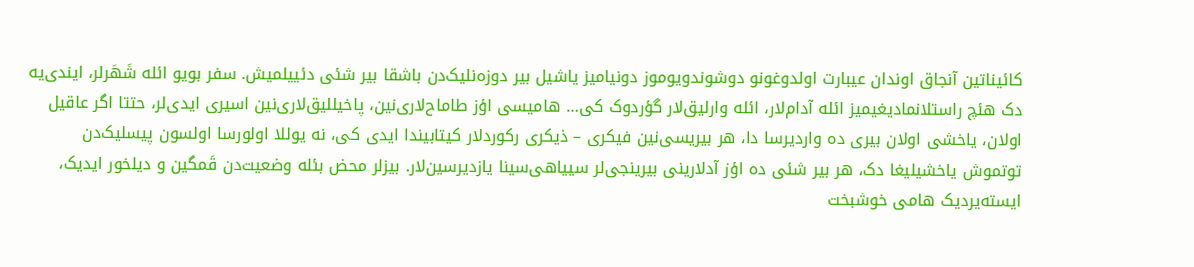کائیناتین آنجاق اوندان عیبارت اولدوغونو دوشوندویوموز دونیامیز یاشیل بیر دوزه‌نلیک‌دن باشقا بیر شئی دئییلمیش. سفر بویو ائله شَهَر‌لر، ایندی‌یه دک هئچ راستلانمادیغیمیز ائله آدام‌لار، ائله وارلیق‌لار گؤردوک کی… هامیسی اؤز طاماح‌لاری‌نین، پاخیللیق‌لاری‌نین اسیری ایدی‌لر، حتتا اگر عاقیل اولان، یاخشی اولان بیری ده واردیرسا دا، هر بیریسی‌نین فیکری – ذیکری رکورد‌لار کیتابیندا ایدی کی، ‌نه یوللا اولورسا اولسون پیسلیک‌دن توتموش یاخشیلیغا دک، هر بیر شئی ده اؤز آد‌لارینی بیرینجی‌لر ‌سییاهی‌سینا یازدیر‌سین‌لار. بیز‌لر محض بئله وضعیت‌دن قَمگین و‌ دیلخور ایدیک، ایسته‌یر‌دیک هامی خوشبخت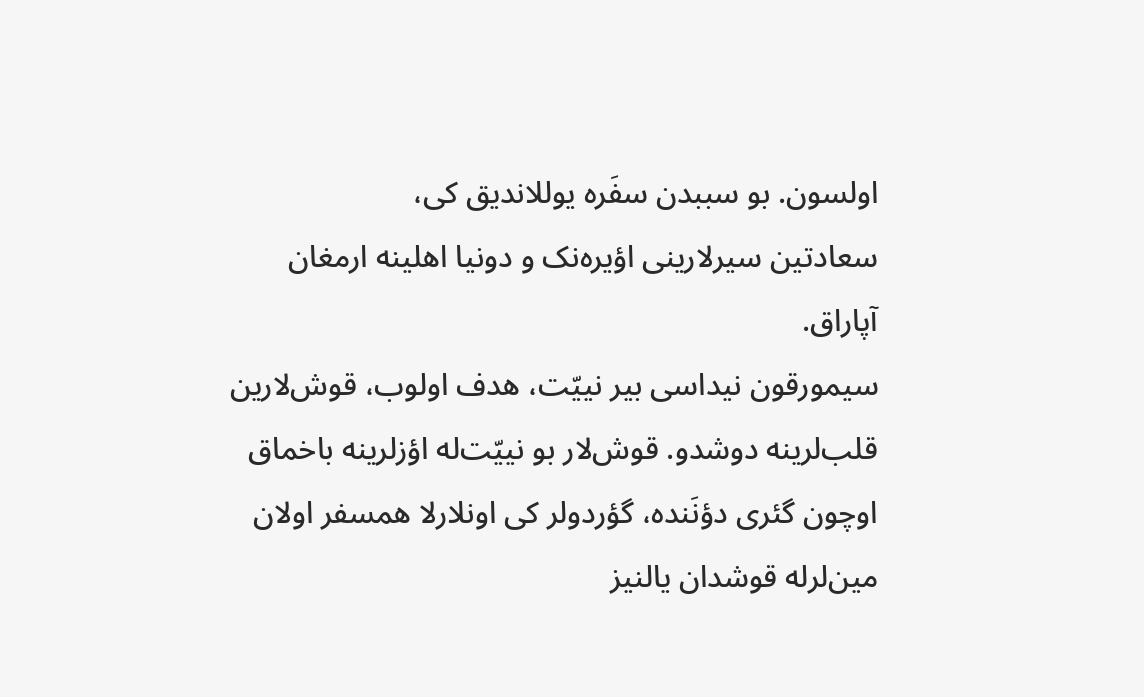اولسون. بو سببدن سفَره یوللاندیق کی، سعادتین ‌سیر‌لارینی اؤیره‌نک و دونیا اهلینه ارمغان آپاراق.
سیمورقون ‌نیداسی بیر ‌نییّت، هدف اولوب، قوش‌لارین قلب‌‌لرینه دوشدو. قوش‌لار بو ‌نییّت‌له اؤز‌لرینه باخماق اوچون گئری دؤنَنده، گؤردو‌لر کی اونلارلا همسفر اولان مین‌لر‌له قوشدان یالنیز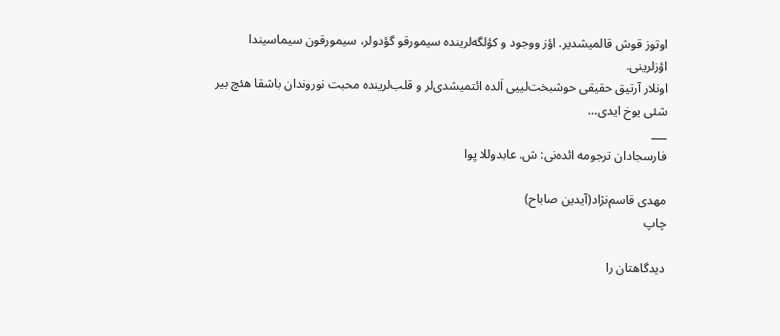اوتوز قوش قالمیشدیر. اؤز ووجود و کؤلگه‌‌لرینده‌ سیمورقو گؤدو‌لر، سیمورقون ‌سیماسیندا اؤز‌لرینی.
اونلار آرتیق حقیقی حوشبخت‌لییی اَلده ائتمیشدی‌لر و قلب‌‌لرینده محبت ‌نوروندان باشقا هئچ بیر شئی یوخ ایدی…
___
فارسجادان ترجومه ائده‌نی: ش. عابدوللا یِوا

مهدی قاسم‌نژاد(آیدین صاباح)
چاپ

دیدگاهتان را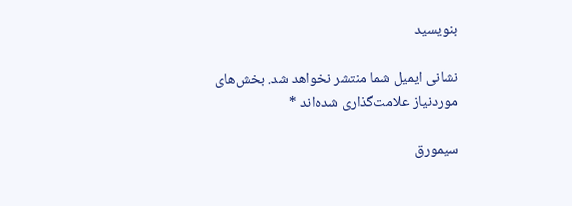بنویسید

نشانی ایمیل شما منتشر نخواهد شد. بخش‌های موردنیاز علامت‌گذاری شده‌اند *

سیمورق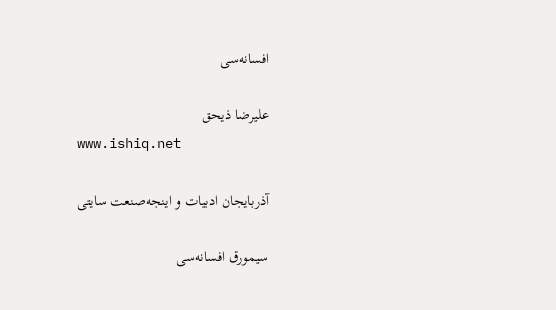افسانه‌سی

علیرضا ذیحق
www.ishiq.net

آذربایجان ادبیات و اینجه‌صنعت سایتی

سیمورق افسانه‌سی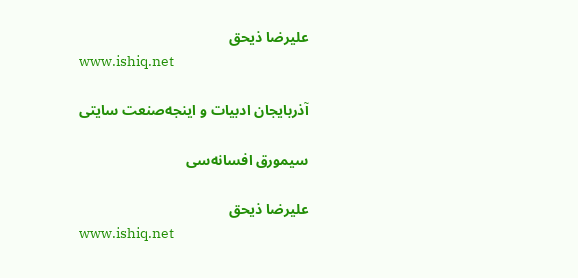علیرضا ذیحق
www.ishiq.net

آذربایجان ادبیات و اینجه‌صنعت سایتی

سیمورق افسانه‌سی

علیرضا ذیحق
www.ishiq.net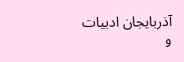آذربایجان ادبیات و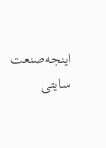اینجه‌صنعت سایتی